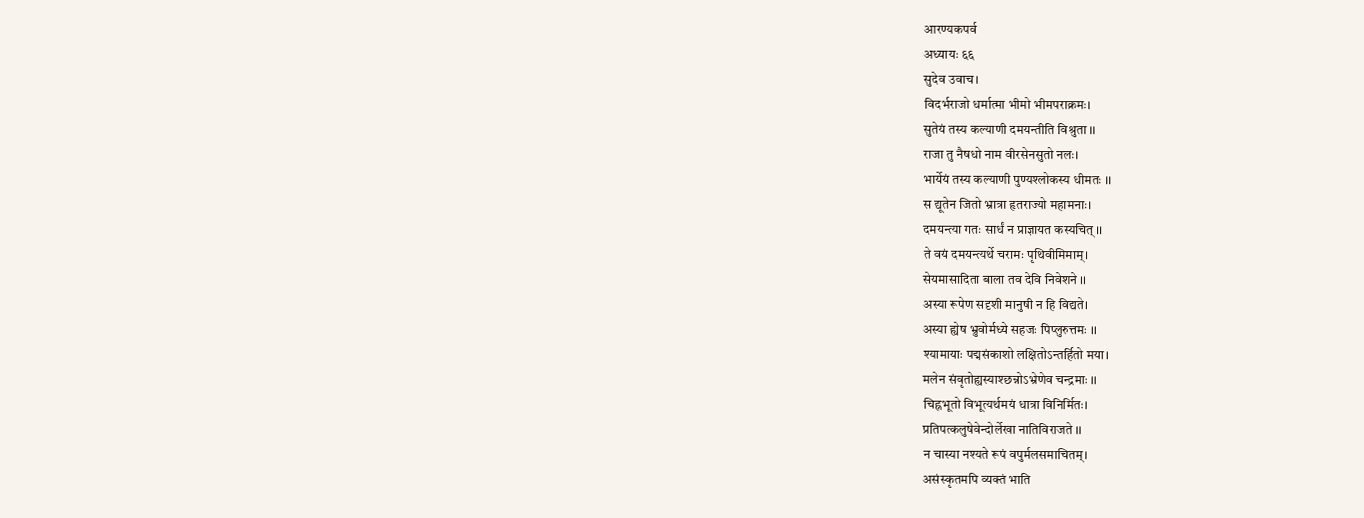आरण्यकपर्व
अध्यायः ६६
सुदेव उवाच।
विदर्भराजो धर्मात्मा भीमो भीमपराक्रमः।
सुतेयं तस्य कल्याणी दमयन्तीति विश्रुता ।।
राजा तु नैषधो नाम वीरसेनसुतो नलः।
भार्येयं तस्य कल्याणी पुण्यश्लोकस्य धीमतः ।।
स द्यूतेन जितो भ्रात्रा हृतराज्यो महामनाः।
दमयन्त्या गतः सार्धं न प्राज्ञायत कस्यचित् ।।
ते वयं दमयन्त्यर्थे चरामः पृथिवीमिमाम्।
सेयमासादिता बाला तव देवि निवेशने ।।
अस्या रूपेण सदृशी मानुषी न हि विद्यते।
अस्या ह्येष भ्रुवोर्मध्ये सहजः पिप्लुरुत्तमः ।।
श्यामायाः पद्मसंकाशो लक्षितोऽन्तर्हितो मया।
मलेन संवृतोह्यस्याश्छन्नोऽभ्रेणेव चन्द्रमाः ।।
चिह्नभूतो विभूत्यर्थमयं धात्रा विनिर्मितः।
प्रतिपत्कलुषेवेन्दोर्लेखा नातिविराजते ।।
न चास्या नश्यते रूपं वपुर्मलसमाचितम्।
असंस्कृतमपि व्यक्तं भाति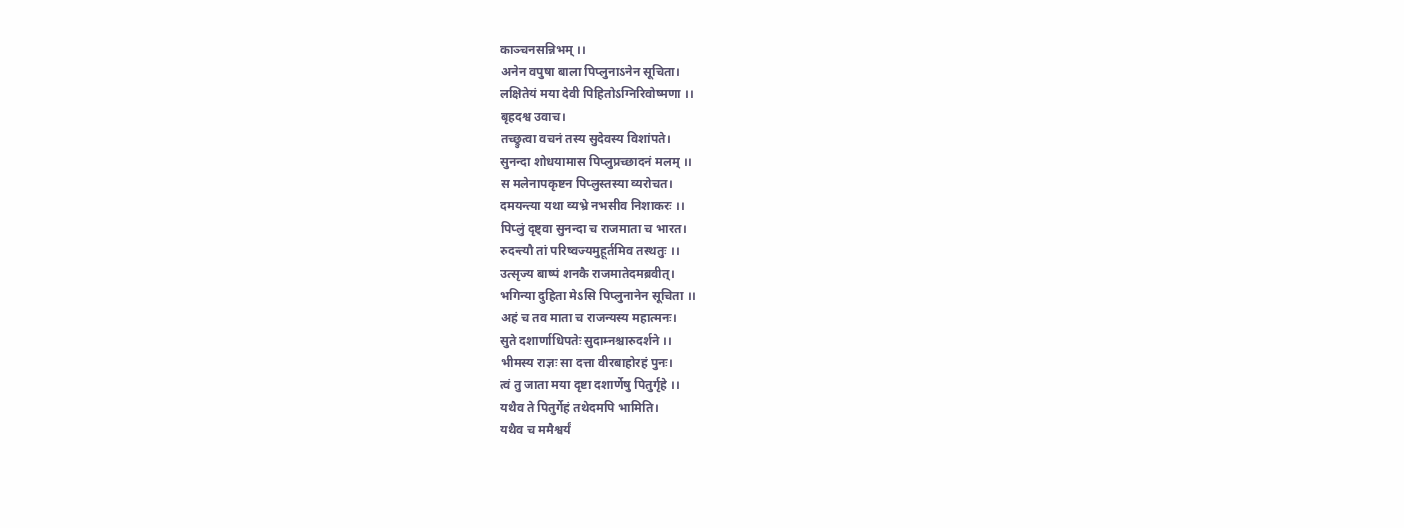काञ्चनसन्निभम् ।।
अनेन वपुषा बाला पिप्लुनाऽनेन सूचिता।
लक्षितेयं मया देवी पिहितोऽग्निरिवोष्मणा ।।
बृहदश्व उवाच।
तच्छ्रुत्वा वचनं तस्य सुदेवस्य विशांपते।
सुनन्दा शोधयामास पिप्लुप्रच्छादनं मलम् ।।
स मलेनापकृष्टन पिप्लुस्तस्या व्यरोचत।
दमयन्त्या यथा व्यभ्रे नभसीव निशाकरः ।।
पिप्लुं दृष्ट्वा सुनन्दा च राजमाता च भारत।
रुदन्त्यौ तां परिष्वज्यमुहूर्तमिव तस्थतुः ।।
उत्सृज्य बाष्पं शनकै राजमातेदमब्रवीत्।
भगिन्या दुहिता मेऽसि पिप्लुनानेन सूचिता ।।
अहं च तव माता च राजन्यस्य महात्मनः।
सुते दशार्णाधिपतेः सुदाम्नश्चारुदर्शने ।।
भीमस्य राज्ञः सा दत्ता वीरबाहोरहं पुनः।
त्वं तु जाता मया दृष्टा दशार्णेषु पितुर्गृहे ।।
यथैव ते पितुर्गेहं तथेदमपि भामिति।
यथैव च ममैश्वर्यं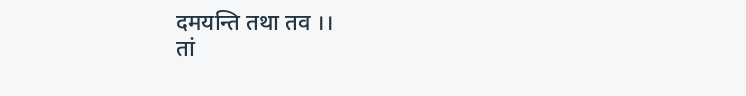दमयन्ति तथा तव ।।
तां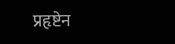प्रहृष्टेन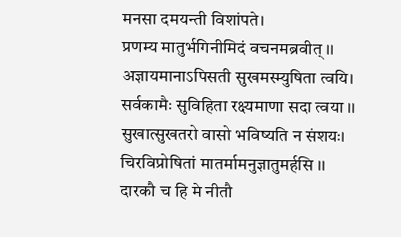मनसा दमयन्ती विशांपते।
प्रणम्य मातुर्भगिनीमिदं वचनमब्रवीत् ।।
अज्ञायमानाऽपिसती सुखमस्म्युषिता त्वयि।
सर्वकामैः सुविहिता रक्ष्यमाणा सदा त्वया ।।
सुखात्सुखतरो वासो भविष्यति न संशयः।
चिरविप्रोषितां मातर्मामनुज्ञातुमर्हसि ।।
दारकौ च हि मे नीतौ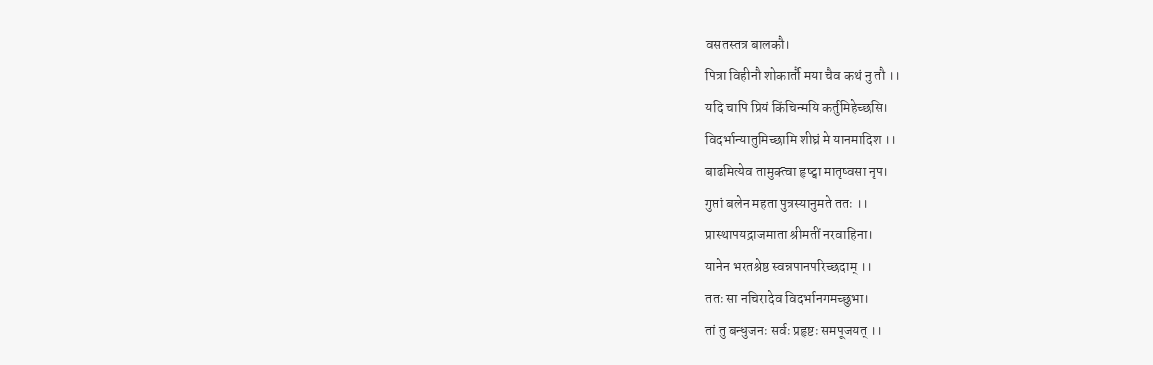वसतस्तत्र बालकौ।
पित्रा विहीनौ शोकार्तौ मया चैव कथं नु तौ ।।
यदि चापि प्रियं किंचिन्मयि कर्तुमिहेच्छसि।
विदर्भान्यातुमिच्छामि शीघ्रं मे यानमादिश ।।
बाढमित्येव तामुक्त्वा हृष्ट्वा मातृष्वसा नृप।
गुप्तां बलेन महता पुत्रस्यानुमते ततः ।।
प्रास्थापयद्राजमाता श्रीमतीं नरवाहिना।
यानेन भरतश्रेष्ठ स्वन्नपानपरिच्छदाम् ।।
ततः सा नचिरादेव विदर्भानगमच्छुभा।
तां तु बन्धुजनः सर्वः प्रहृष्टः समपूजयत् ।।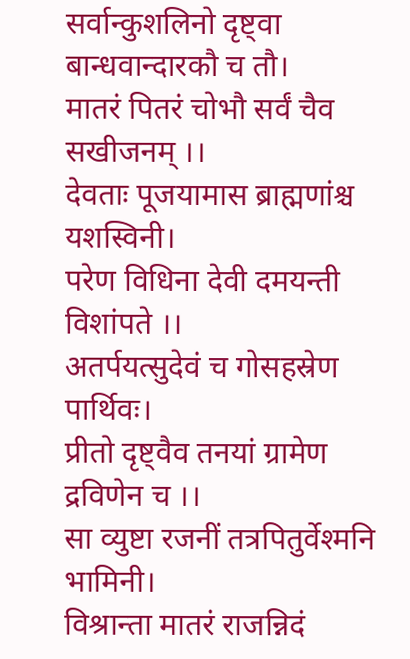सर्वान्कुशलिनो दृष्ट्वा बान्धवान्दारकौ च तौ।
मातरं पितरं चोभौ सर्वं चैव सखीजनम् ।।
देवताः पूजयामास ब्राह्मणांश्च यशस्विनी।
परेण विधिना देवी दमयन्ती विशांपते ।।
अतर्पयत्सुदेवं च गोसहस्रेण पार्थिवः।
प्रीतो दृष्ट्वैव तनयां ग्रामेण द्रविणेन च ।।
सा व्युष्टा रजनीं तत्रपितुर्वेश्मनि भामिनी।
विश्रान्ता मातरं राजन्निदं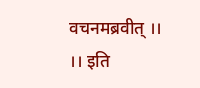वचनमब्रवीत् ।।
।। इति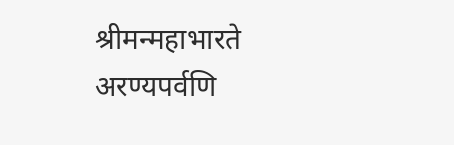श्रीमन्महाभारते अरण्यपर्वणि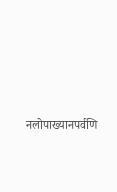नलोपाख्यानपर्वणि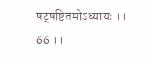षट्षष्टितमोऽध्यायः ।। 66 ।।